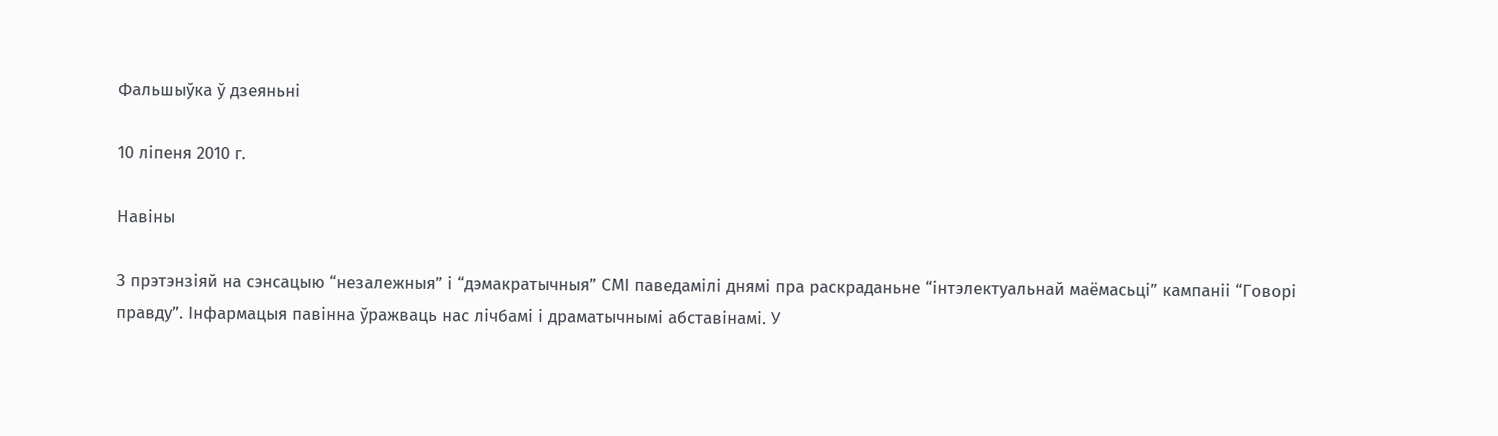Фальшыўка ў дзеяньні

10 ліпеня 2010 г.

Навіны

З прэтэнзіяй на сэнсацыю “незалежныя” і “дэмакратычныя” СМІ паведамілі днямі пра раскраданьне “інтэлектуальнай маёмасьці” кампаніі “Говорі правду”. Інфармацыя павінна ўражваць нас лічбамі і драматычнымі абставінамі. У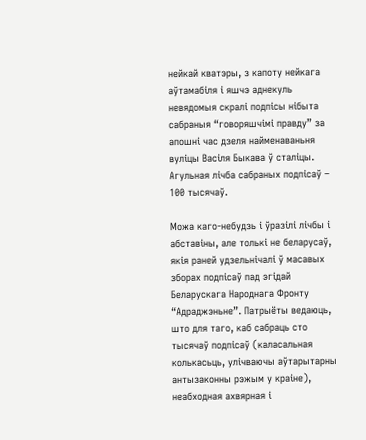нейкай кватэры, з капоту нейкага аўтамабіля і яшчэ аднекуль невядомыя скралі подпісы нібыта сабраныя “говоряшчімі правду” за апошні час дзеля найменаваньня вуліцы Васіля Быкава ў сталіцы. Агульная лічба сабраных подпісаў – 100 тысячаў.

Можа каго-небудзь і ўразілі лічбы і абставіны, але толькі не беларусаў, якія раней удзельнічалі ў масавых зборах подпісаў пад эгідай Беларускага Народнага Фронту “Адраджэньне”. Патрыёты ведаюць, што для таго, каб сабраць сто тысячаў подпісаў (каласальная колькасьць, улічваючы аўтарытарны антызаконны рэжым у краіне), неабходная ахвярная і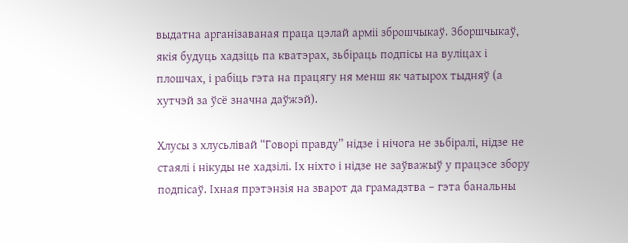выдатна арганізаваная праца цэлай арміі зброшчыкаў. Зборшчыкаў, якія будуць хадзіць па кватэрах, зьбіраць подпісы на вуліцах і плошчах, і рабіць гэта на працягу ня менш як чатырох тыдняў (а хутчэй за ўсё значна даўжэй).

Хлусы з хлусьлівай “Говорі правду” нідзе і нічога не зьбіралі, нідзе не стаялі і нікуды не хадзілі. Іх ніхто і нідзе не заўважыў у працэсе збору подпісаў. Іхная прэтэнзія на зварот да грамадзтва – гэта банальны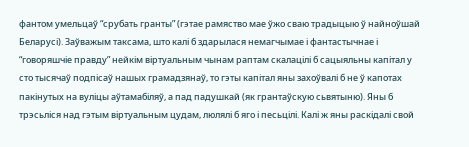фантом умельцаў “срубать гранты” (гэтае рамяство мае ўжо сваю традыцыю ў найноўшай Беларусі). Заўважым таксама, што калі б здарылася немагчымае і фантастычнае і “говоряшчіе правду” нейкім віртуальным чынам раптам скалацілі б сацыяльны капітал у сто тысячаў подпісаў нашых грамадзянаў, то гэты капітал яны захоўвалі б не ў капотах пакінутых на вуліцы аўтамабіляў, а пад падушкай (як грантаўскую сьвятыню). Яны б трэсьліся над гэтым віртуальным цудам, люлялі б яго і песьцілі. Калі ж яны раскідалі свой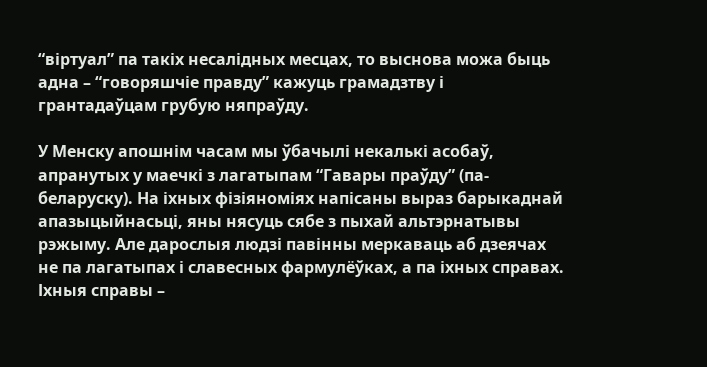“віртуал” па такіх несалідных месцах, то выснова можа быць адна – “говоряшчіе правду” кажуць грамадзтву і грантадаўцам грубую няпраўду.

У Менску апошнім часам мы ўбачылі некалькі асобаў, апранутых у маечкі з лагатыпам “Гавары праўду” (па-беларуску). На іхных фізіяноміях напісаны выраз барыкаднай апазыцыйнасьці, яны нясуць сябе з пыхай альтэрнатывы рэжыму. Але дарослыя людзі павінны меркаваць аб дзеячах не па лагатыпах і славесных фармулёўках, а па іхных справах. Іхныя справы –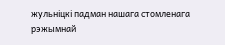жульніцкі падман нашага стомленага рэжымнай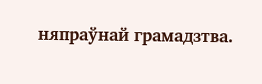няпраўнай грамадзтва.